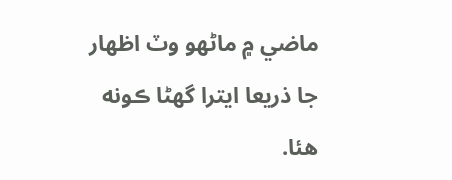ماضي ۾ ماڻهو وٽ اظهار جا ذريعا ايترا گهڻا ڪونه هئا.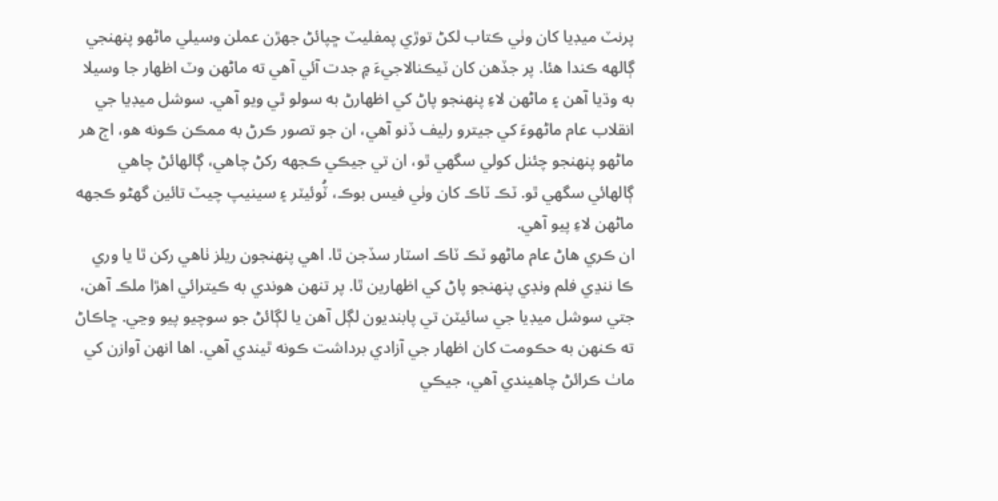پرنٽ ميڊيا کان وٺي ڪتاب لکڻ توڙي پمفليٽ ڇپائڻ جهڙن عملن وسيلي ماڻهو پنهنجي ڳالهه ڪندا هئا. پر جڏهن کان ٽيڪنالاجيءَ ۾ جدت آئي آهي ته ماڻهن وٽ اظهار جا وسيلا به وڌيا آهن ۽ ماڻهن لاءِ پنهنجو پاڻ کي اظهارڻ به سولو ٿي ويو آهي. سوشل ميڊيا جي انقلاب عام ماڻهوءَ کي جيترو رليف ڏنو آهي، ان جو تصور ڪرڻ به ممڪن ڪونه هو، اڄ هر ماڻهو پنهنجو چئنل کولي سگهي ٿو، ان تي جيڪي ڪجهه رکڻ چاهي، ڳالهائڻ چاهي ڳالهائي سگهي ٿو. ٽڪ ٽاڪ کان وٺي فيس بوڪ، ٽُوئيٽر ۽ سينيپ چيٽ تائين گهڻو ڪجهه ماڻهن لاءِ پيو آهي.
ان ڪري هاڻ عام ماڻهو ٽڪ ٽاڪ اسٽار سڏجن ٿا. اهي پنهنجون ريلز ٺاهي رکن ٿا يا وري ڪا ننڍي فلم ونڊي پنهنجو پاڻ کي اظهارين ٿا. پر تنهن هوندي به ڪيترائي اهڙا ملڪ آهن، جتي سوشل ميڊيا جي سائيٽن تي پابنديون لڳل آهن يا لڳائڻ جو سوچيو پيو وڃي. ڇاڪاڻ ته ڪنهن به حڪومت کان اظهار جي آزادي برداشت ڪونه ٿيندي آهي. اها انهن آوازن کي ماٺ ڪرائڻ چاهيندي آهي، جيڪي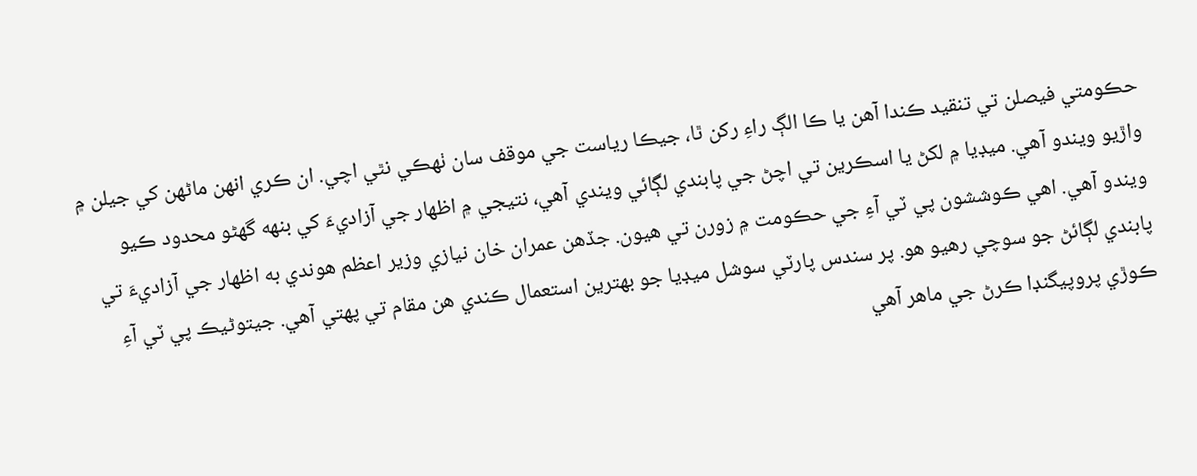حڪومتي فيصلن تي تنقيد ڪندا آهن يا ڪا الڳ راءِ رکن ٿا، جيڪا رياست جي موقف سان ٺهڪي نٿي اچي. ان ڪري انهن ماڻهن کي جيلن ۾ واڙيو ويندو آهي. ميڊيا ۾ لکڻ يا اسڪرين تي اچڻ جي پابندي لڳائي ويندي آهي، نتيجي ۾ اظهار جي آزاديءَ کي بنهه گهڻو محدود ڪيو ويندو آهي. اهي ڪوششون پي ٽي آءِ جي حڪومت ۾ زورن تي هيون. جڏهن عمران خان نيازي وزير اعظم هوندي به اظهار جي آزاديءَ تي پابندي لڳائڻ جو سوچي رهيو هو. پر سندس پارٽي سوشل ميڊيا جو بهترين استعمال ڪندي هن مقام تي پهتي آهي. جيتوڻيڪ پي ٽي آءِ ڪوڙي پروپيگنڊا ڪرڻ جي ماهر آهي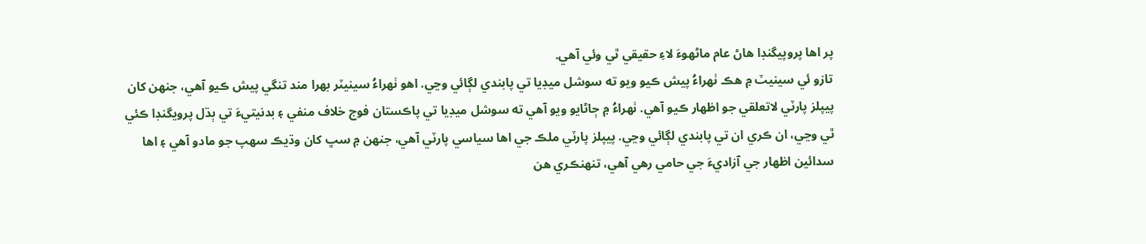پر اها پروپيگنڊا هاڻ عام ماڻهوءَ لاءِ حقيقي ٿي وئي آهي.
تازو ئي سينيٽ ۾ هڪ ٺهراءُ پيش ڪيو ويو ته سوشل ميڊيا تي پابندي لڳائي وڃي. اهو ٺهراءُ سينيٽر بهرا مند تنگي پيش ڪيو آهي، جنهن کان پيپلز پارٽي لاتعلقي جو اظهار ڪيو آهي. ٺهراءُ ۾ ڄاڻايو ويو آهي ته سوشل ميڊيا تي پاڪستان فوج خلاف منفي ۽ بدنيتيءَ تي ٻڌل پرويگنڊا ڪئي ٿي وڃي، ان ڪري ان تي پابندي لڳائي وڃي. پيپلز پارٽي ملڪ جي اها سياسي پارٽي آهي، جنهن ۾ سڀ کان وڌيڪ سهپ جو مادو آهي ۽ اها سدائين اظهار جي آزاديءَ جي حامي رهي آهي، تنهنڪري هن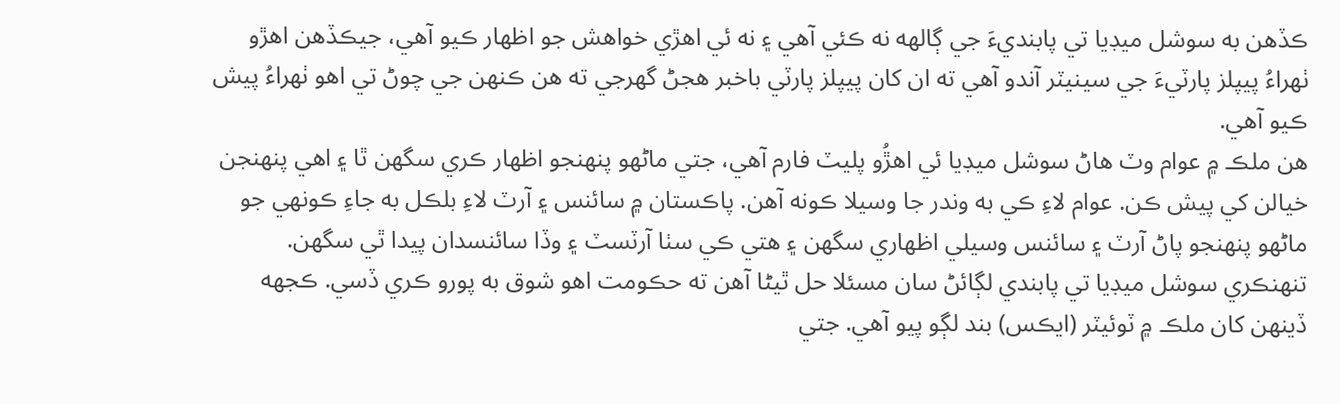ڪڏهن به سوشل ميڊيا تي پابنديءَ جي ڳالهه نه ڪئي آهي ۽ نه ئي اهڙي خواهش جو اظهار ڪيو آهي، جيڪڏهن اهڙو ٺهراءُ پيپلز پارٽيءَ جي سينيٽر آندو آهي ته ان کان پيپلز پارٽي باخبر هجڻ گهرجي ته هن ڪنهن جي چوڻ تي اهو ٺهراءُ پيش ڪيو آهي.
هن ملڪ ۾ عوام وٽ هاڻ سوشل ميڊيا ئي اهڙُو پليٽ فارم آهي، جتي ماڻهو پنهنجو اظهار ڪري سگهن ٿا ۽ اهي پنهنجن خيالن کي پيش ڪن. عوام لاءِ ڪي به وندر جا وسيلا ڪونه آهن. پاڪستان ۾ سائنس ۽ آرٽ لاءِ بلڪل به جاءِ ڪونهي جو ماڻهو پنهنجو پاڻ آرٽ ۽ سائنس وسيلي اظهاري سگهن ۽ هتي ڪي سٺا آرٽسٽ ۽ وڏا سائنسدان پيدا ٿي سگهن. تنهنڪري سوشل ميڊيا تي پابندي لڳائڻ سان مسئلا حل ٿيڻا آهن ته حڪومت اهو شوق به پورو ڪري ڏسي. ڪجهه ڏينهن کان ملڪ ۾ ٽوئيٽر (ايڪس) بند لڳو پيو آهي. جتي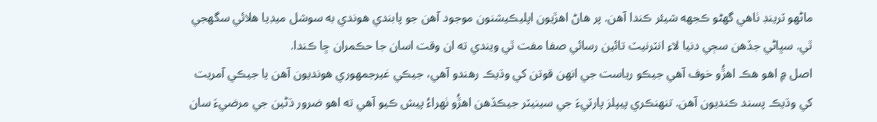ماڻهو ٽرينڊ ٺاهي گهڻو ڪجهه شيئر ڪندا آهن. پر هاڻ اهڙيون اپليڪيشنون موجود آهن جو پابندي هوندي به سوشل ميڊيا هلائي سگهجي ٿي. سڀاڻي جڏهن سڄي دنيا لاءِ انٽرنيٽ تائين رسائي صفا مفت ٿي ويندي ته ان وقت اسان جا حڪمران ڇا ڪندا.
اصل ۾ اهو هڪ اهڙُو خوف آهي جيڪو رياست جي انهن قوتن کي وڌيڪ رهندو آهي، جيڪي غيرجمهوري هونديون آهن يا جيڪي آمريت کي وڌيڪ پسند ڪنديون آهن. تنهنڪري پيپلز پارٽيءَ جي سينيٽر جيڪڏهن اهڙُو ٺهراءُ پيش ڪيو آهي ته اهو ضرور ڌڻين جي مرضيءَ سان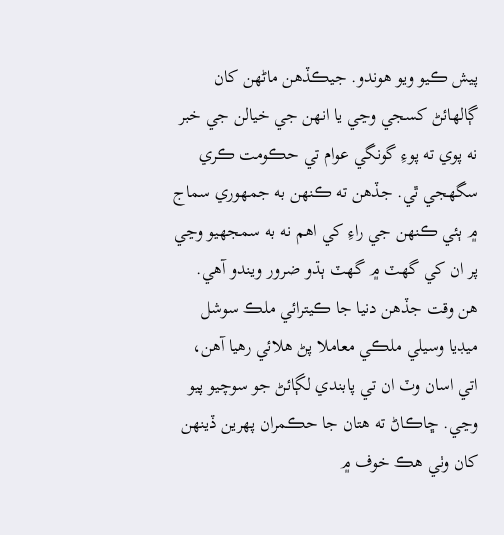پيش ڪيو ويو هوندو. جيڪڏهن ماڻهن کان ڳالهائڻ کسجي وڃي يا انهن جي خيالن جي خبر نه پوي ته پوءِ گونگي عوام تي حڪومت ڪري سگهجي ٿي. جڏهن ته ڪنهن به جمهوري سماج ۾ ٻئي ڪنهن جي راءِ کي اهم نه به سمجهيو وڃي پر ان کي گهٽ ۾ گهٽ ٻڌو ضرور ويندو آهي. هن وقت جڏهن دنيا جا ڪيترائي ملڪ سوشل ميڊيا وسيلي ملڪي معاملا پڻ هلائي رهيا آهن، اتي اسان وٽ ان تي پابندي لڳائڻ جو سوچيو پيو وڃي. ڇاڪاڻ ته هتان جا حڪمران پهرين ڏينهن کان وٺي هڪ خوف ۾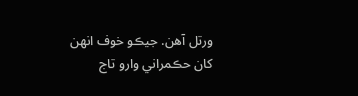ورتل آهن. جيڪو خوف انهن کان حڪمراني وارو تاج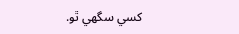کسي سگهي ٿو.